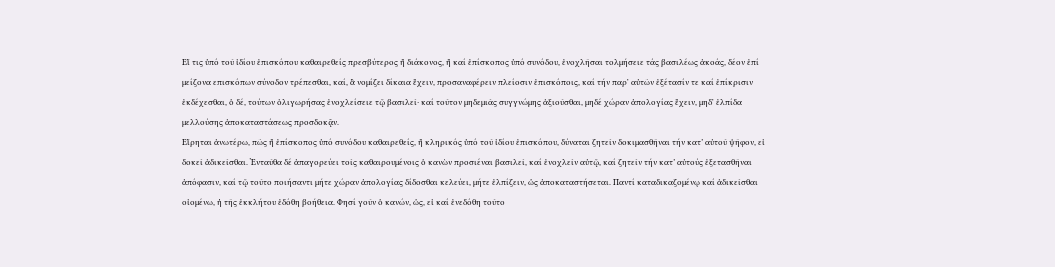Εἴ τις ὑπό τοῦ ἰδίου ἐπισκόπου καθαιρεθείς πρεσβύτερος ἤ διάκονος, ἤ καί ἐπίσκοπος ὑπό συνόδου, ἐνοχλῆσαι τολμήσειε τάς βασιλέως ἀκοάς, δέον ἐπί μείζονα επισκόπων σύνοδον τρέπεσθαι, καί, ἃ νομίζει δίκαια ἔχειν, προσαναφέρειν πλείοσιν ἐπισκόποις, καί τήν παρ᾽ αὐτῶν ἐξέτασίν τε καί ἐπίκρισιν ἐκδέχεσθαι, ὁ δέ, τούτων ὀλιγωρήσας ἐνοχλείσειε τῷ βασιλεῖ· καί τοῦτον μηδεμιᾶς συγγνώμης ἀξιοῦσθαι, μηδέ χώραν ἀπολογίας ἔχειν, μηδ᾽ ἐλπίδα μελλούσης ἀποκαταστάσεως προσδοκᾷν.
Εἴρηται ἀνωτέρω, πῶς ἤ ἐπίσκοπος ὑπό συνόδου καθαιρεθείς, ἤ κληρικός ὑπό τοῦ ἰδίου ἐπισκόπου, δύναται ζητεῖν δοκιμασθῆναι τήν κατ’ αὐτοῦ ψῆφον, εἰ δοκεῖ ἀδικεῖσθαι. Ἐνταῦθα δέ ἀπαγορεύει τοῖς καθαιρουμένοις ὁ κανὼν προσιέναι βασιλεῖ, καί ἐνοχλεῖν αὐτῷ, καί ζητεῖν τήν κατ’ αὐτούς ἐξετασθῆναι ἀπόφασιν, καί τῷ τοῦτο ποιήσαντι μήτε χώραν ἀπολογίας δίδοσθαι κελεύει, μήτε ἐλπίζειν, ὡς ἀποκαταστήσεται. Παντί καταδικαζομένῳ καί ἀδικεῖσθαι οἰομένω, ἡ τῆς ἐκκλήτου ἐδόθη βοήθεια. Φησί γοῦν ὁ κανών, ὡς, εἰ καί ἐνεδόθη τοῦτο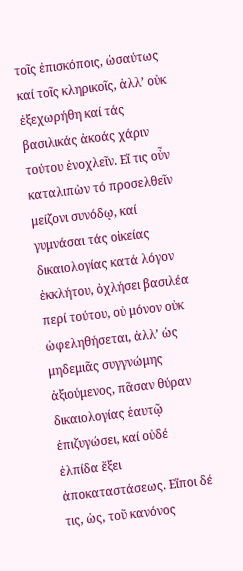τοῖς ἐπισκόποις, ὡσαύτως καί τοῖς κληρικοῖς, ἀλλ’ οὐκ ἐξεχωρήθη καί τάς βασιλικάς ἀκοάς χάριν τούτου ἐνοχλεῖν. Εἴ τις οὖν καταλιπὼν τό προσελθεῖν μείζονι συνόδῳ, καί γυμνάσαι τάς οἰκείας δικαιολογίας κατά λόγον ἐκκλήτου, ὀχλήσει βασιλέα περί τούτου, οὐ μόνον οὐκ ὠφεληθήσεται, ἀλλ’ ὡς μηδεμιᾶς συγγνώμης ἀξιούμενος, πᾶσαν θύραν δικαιολογίας ἑαυτῷ ἐπιζυγώσει, καί οὐδέ ἐλπίδα ἕξει ἀποκαταστάσεως. Εἴποι δέ τις, ὡς, τοῦ κανόνος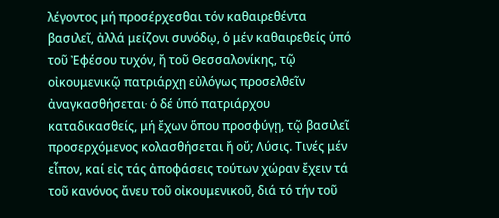λέγοντος μή προσέρχεσθαι τόν καθαιρεθέντα βασιλεῖ, ἀλλά μείζονι συνόδῳ, ὁ μέν καθαιρεθείς ὑπό τοῦ Ἐφέσου τυχόν, ἤ τοῦ Θεσσαλονίκης, τῷ οἰκουμενικῷ πατριάρχῃ εὐλόγως προσελθεῖν ἀναγκασθήσεται∙ ὁ δέ ὑπό πατριάρχου καταδικασθείς, μή ἔχων ὅπου προσφύγῃ, τῷ βασιλεῖ προσερχόμενος κολασθήσεται ἤ οὔ; Λύσις. Τινές μέν εἶπον, καί εἰς τάς ἀποφάσεις τούτων χώραν ἔχειν τά τοῦ κανόνος ἄνευ τοῦ οἰκουμενικοῦ, διά τό τήν τοῦ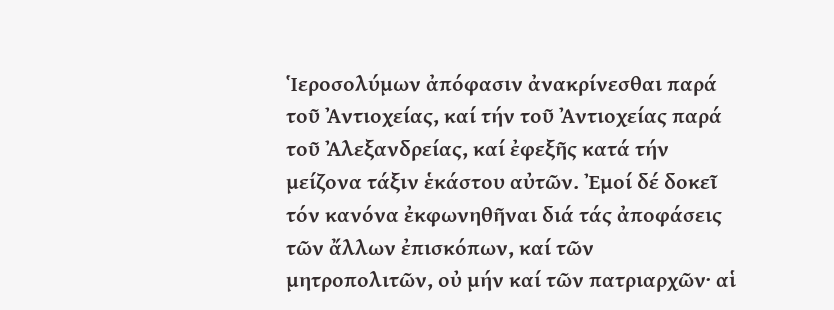Ἱεροσολύμων ἀπόφασιν ἀνακρίνεσθαι παρά τοῦ Ἀντιοχείας, καί τήν τοῦ Ἀντιοχείας παρά τοῦ Ἀλεξανδρείας, καί ἐφεξῆς κατά τήν μείζονα τάξιν ἑκάστου αὐτῶν. Ἐμοί δέ δοκεῖ τόν κανόνα ἐκφωνηθῆναι διά τάς ἀποφάσεις τῶν ἄλλων ἐπισκόπων, καί τῶν μητροπολιτῶν, οὐ μήν καί τῶν πατριαρχῶν∙ αἱ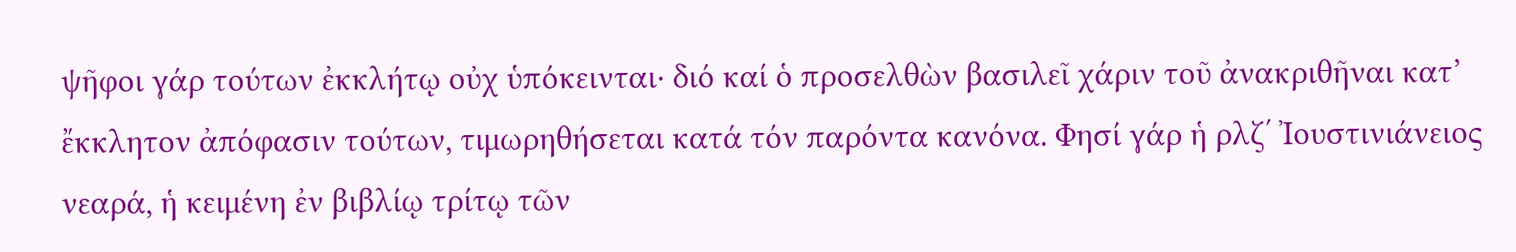ψῆφοι γάρ τούτων ἐκκλήτῳ οὐχ ὑπόκεινται∙ διό καί ὁ προσελθὼν βασιλεῖ χάριν τοῦ ἀνακριθῆναι κατ’ ἔκκλητον ἀπόφασιν τούτων, τιμωρηθήσεται κατά τόν παρόντα κανόνα. Φησί γάρ ἡ ρλζ΄ Ἰουστινιάνειος νεαρά, ἡ κειμένη ἐν βιβλίῳ τρίτῳ τῶν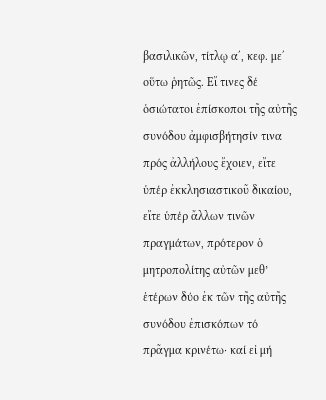βασιλικῶν, τίτλῳ α΄, κεφ. με΄ οὕτω ῥητῶς. Εἴ τινες δέ ὁσιώτατοι ἐπίσκοποι τῆς αὐτῆς συνόδου ἀμφισβήτησίν τινα πρός ἀλλήλους ἔχοιεν, εἴτε ὑπέρ ἐκκλησιαστικοῦ δικαίου, εἴτε ὑπέρ ἄλλων τινῶν πραγμάτων, πρότερον ὁ μητροπολίτης αὐτῶν μεθ’ ἑτέρων δύο ἐκ τῶν τῆς αὐτῆς συνόδου ἐπισκόπων τό πρᾶγμα κρινέτω∙ καί εἰ μή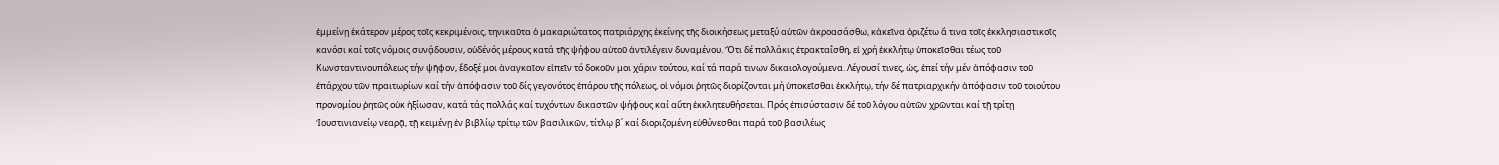ἐμμείνῃ ἑκάτερον μέρος τοῖς κεκριμένοις, τηνικαῦτα ὁ μακαριώτατος πατριάρχης ἐκείνης τῆς διοικήσεως μεταξύ αὐτῶν ἀκροασάσθω, κἀκεῖνα ὁριζέτω ἅ τινα τοῖς ἐκκλησιαστικοῖς κανόσι καί τοῖς νόμοις συνᾴδουσιν, οὐδένός μέρους κατά τῆς ψήφου αὐτοῦ ἀντιλέγειν δυναμένου. Ὅτι δέ πολλάκις ἐτρακταΐσθη, εἰ χρή ἐκκλήτῳ ὑποκεῖσθαι τέως τοῦ Κωνσταντινουπόλεως τήν ψῆφον, ἔδοξέ μοι ἀναγκαῖον εἰπεῖν τό δοκοῦν μοι χάριν τούτου, καί τά παρά τινων δικαιολογούμενα. Λέγουσί τινες, ὡς, ἐπεί τήν μέν ἀπόφασιν τοῦ ἐπάρχου τῶν πραιτωρίων καί τήν ἀπόφασιν τοῦ δίς γεγονότος ἐπάρου τῆς πόλεως, οἱ νόμοι ῥητῶς διορίζονται μή ὑποκεῖσθαι ἐκκλήτῳ, τήν δέ πατριαρχικήν ἀπόφασιν τοῦ τοιούτου προνομίου ῥητῶς οὐκ ἠξίωσαν, κατά τάς πολλάς καί τυχόντων δικαστῶν ψήφους καί αὕτη ἐκκλητευθήσεται. Πρός ἐπισύστασιν δέ τοῦ λόγου αὐτῶν χρῶνται καί τῇ τρίτῃ Ἰουστινιανείῳ νεαρᾷ, τῇ κειμένῃ ἐν βιβλίῳ τρίτῳ τῶν βασιλικῶν, τίτλῳ β΄ καί διοριζομένη εὐθύνεσθαι παρά τοῦ βασιλέως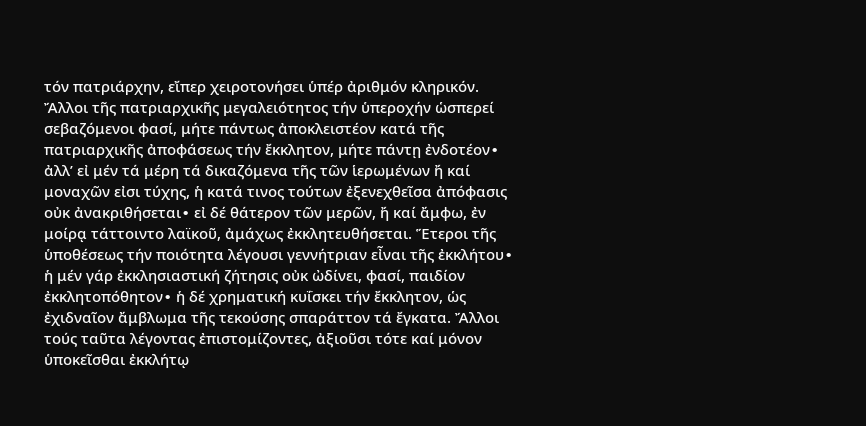τόν πατριάρχην, εἴπερ χειροτονήσει ὑπέρ ἀριθμόν κληρικόν. Ἄλλοι τῆς πατριαρχικῆς μεγαλειότητος τήν ὑπεροχήν ὡσπερεί σεβαζόμενοι φασί, μήτε πάντως ἀποκλειστέον κατά τῆς πατριαρχικῆς ἀποφάσεως τήν ἔκκλητον, μήτε πάντῃ ἐνδοτέον∙ ἀλλ’ εἰ μέν τά μέρη τά δικαζόμενα τῆς τῶν ἱερωμένων ἤ καί μοναχῶν εἰσι τύχης, ἡ κατά τινος τούτων ἐξενεχθεῖσα ἀπόφασις οὐκ ἀνακριθήσεται∙ εἰ δέ θάτερον τῶν μερῶν, ἤ καί ἄμφω, ἐν μοίρᾳ τάττοιντο λαϊκοῦ, ἀμάχως ἐκκλητευθήσεται. Ἕτεροι τῆς ὑποθέσεως τήν ποιότητα λέγουσι γεννήτριαν εἶναι τῆς ἐκκλήτου∙ ἡ μέν γάρ ἐκκλησιαστική ζήτησις οὐκ ὠδίνει, φασί, παιδίον ἐκκλητοπόθητον∙ ἡ δέ χρηματική κυΐσκει τήν ἔκκλητον, ὡς ἐχιδναῖον ἄμβλωμα τῆς τεκούσης σπαράττον τά ἔγκατα. Ἄλλοι τούς ταῦτα λέγοντας ἐπιστομίζοντες, ἀξιοῦσι τότε καί μόνον ὑποκεῖσθαι ἐκκλήτῳ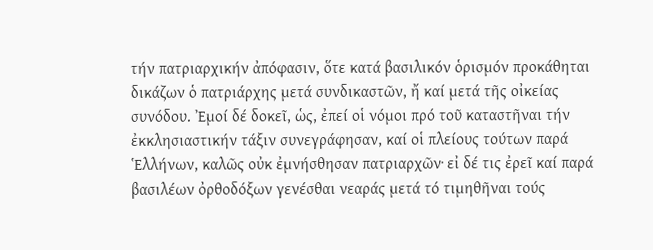τήν πατριαρχικήν ἀπόφασιν, ὅτε κατά βασιλικόν ὁρισμόν προκάθηται δικάζων ὁ πατριάρχης μετά συνδικαστῶν, ἤ καί μετά τῆς οἰκείας συνόδου. Ἐμοί δέ δοκεῖ, ὡς, ἐπεί οἱ νόμοι πρό τοῦ καταστῆναι τήν ἐκκλησιαστικήν τάξιν συνεγράφησαν, καί οἱ πλείους τούτων παρά Ἑλλήνων, καλῶς οὐκ ἐμνήσθησαν πατριαρχῶν∙ εἰ δέ τις ἐρεῖ καί παρά βασιλέων ὀρθοδόξων γενέσθαι νεαράς μετά τό τιμηθῆναι τούς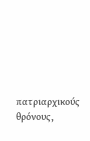πατριαρχικούς θρόνους,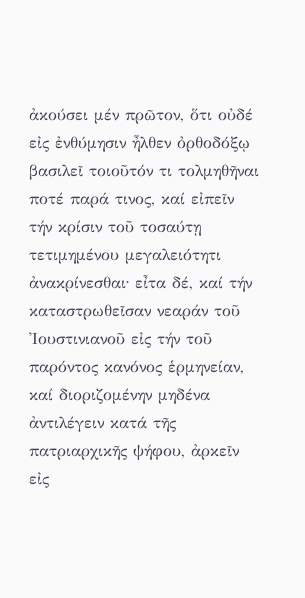ἀκούσει μέν πρῶτον, ὅτι οὐδέ εἰς ἐνθύμησιν ἦλθεν ὀρθοδόξῳ βασιλεῖ τοιοῦτόν τι τολμηθῆναι ποτέ παρά τινος, καί εἰπεῖν τήν κρίσιν τοῦ τοσαύτῃ τετιμημένου μεγαλειότητι ἀνακρίνεσθαι∙ εἶτα δέ, καί τήν καταστρωθεῖσαν νεαράν τοῦ Ἰουστινιανοῦ εἰς τήν τοῦ παρόντος κανόνος ἑρμηνείαν, καί διοριζομένην μηδένα ἀντιλέγειν κατά τῆς πατριαρχικῆς ψήφου, ἀρκεῖν εἰς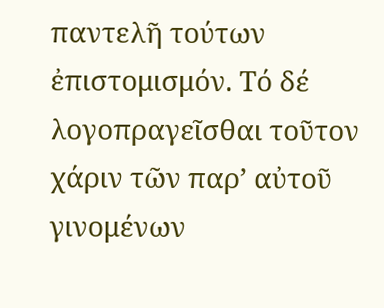παντελῆ τούτων ἐπιστομισμόν. Τό δέ λογοπραγεῖσθαι τοῦτον χάριν τῶν παρ’ αὐτοῦ γινομένων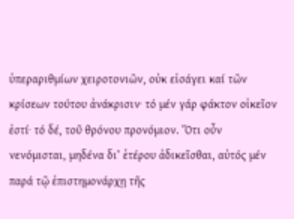ὑπεραριθμίων χειροτονιῶν, οὐκ εἰσάγει καί τῶν κρίσεων τούτου ἀνάκρισιν∙ τό μέν γάρ φάκτον οἰκεῖον ἐστί∙ τό δέ, τοῦ θρόνου προνόμιον. Ὅτι οὖν νενόμισται, μηδένα δι’ ἑτέρου ἀδικεῖσθαι, αὐτός μέν παρά τῷ ἐπιστημονάρχῃ τῆς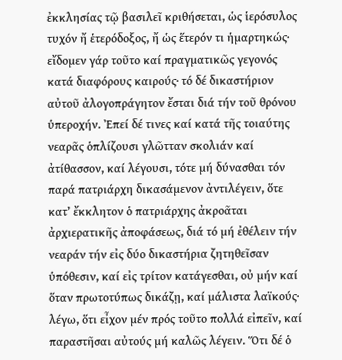ἐκκλησίας τῷ βασιλεῖ κριθήσεται, ὡς ἱερόσυλος τυχόν ἤ ἑτερόδοξος, ἤ ὡς ἕτερόν τι ἡμαρτηκώς∙ εἴδομεν γάρ τοῦτο καί πραγματικῶς γεγονός κατά διαφόρους καιρούς∙ τό δέ δικαστήριον αὐτοῦ ἀλογοπράγητον ἔσται διά τήν τοῦ θρόνου ὑπεροχήν. Ἐπεί δέ τινες καί κατά τῆς τοιαύτης νεαρᾶς ὁπλίζουσι γλῶτταν σκολιάν καί ἀτίθασσον, καί λέγουσι, τότε μή δύνασθαι τόν παρά πατριάρχη δικασάμενον ἀντιλέγειν, ὅτε κατ’ ἔκκλητον ὁ πατριάρχης ἀκροᾶται ἀρχιερατικῆς ἀποφάσεως, διά τό μή ἐθέλειν τήν νεαράν τήν εἰς δύο δικαστήρια ζητηθεῖσαν ὑπόθεσιν, καί εἰς τρίτον κατάγεσθαι, οὐ μήν καί ὅταν πρωτοτύπως δικάζῃ, καί μάλιστα λαϊκούς∙ λέγω, ὅτι εἶχον μέν πρός τοῦτο πολλά εἰπεῖν, καί παραστῆσαι αὐτούς μή καλῶς λέγειν. Ὅτι δέ ὁ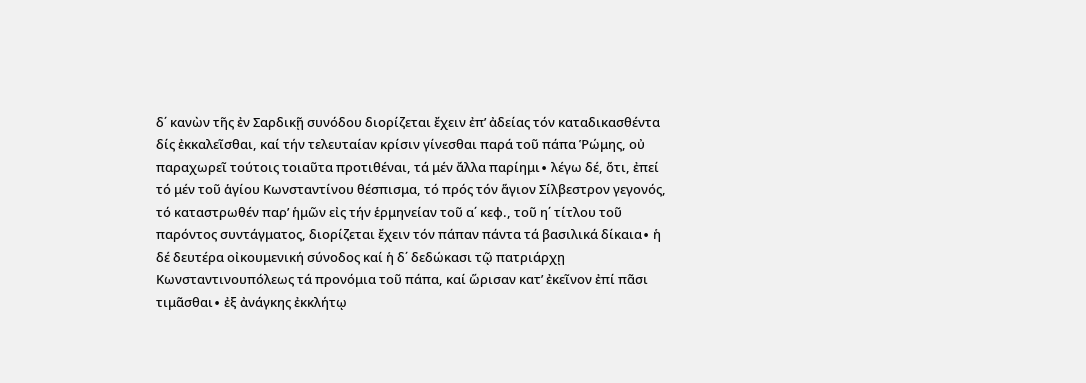δ΄ κανὼν τῆς ἐν Σαρδικῇ συνόδου διορίζεται ἔχειν ἐπ’ ἀδείας τόν καταδικασθέντα δίς ἐκκαλεῖσθαι, καί τήν τελευταίαν κρίσιν γίνεσθαι παρά τοῦ πάπα Ῥώμης, οὐ παραχωρεῖ τούτοις τοιαῦτα προτιθέναι, τά μέν ἄλλα παρίημι∙ λέγω δέ, ὅτι, ἐπεί τό μέν τοῦ ἁγίου Κωνσταντίνου θέσπισμα, τό πρός τόν ἅγιον Σίλβεστρον γεγονός, τό καταστρωθέν παρ’ ἡμῶν εἰς τήν ἑρμηνείαν τοῦ α΄ κεφ., τοῦ η΄ τίτλου τοῦ παρόντος συντάγματος, διορίζεται ἔχειν τόν πάπαν πάντα τά βασιλικά δίκαια∙ ἡ δέ δευτέρα οἰκουμενική σύνοδος καί ἡ δ΄ δεδώκασι τῷ πατριάρχῃ Κωνσταντινουπόλεως τά προνόμια τοῦ πάπα, καί ὥρισαν κατ’ ἐκεῖνον ἐπί πᾶσι τιμᾶσθαι∙ ἐξ ἀνάγκης ἐκκλήτῳ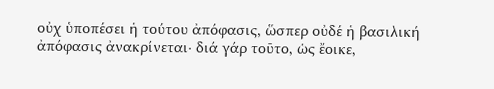οὐχ ὑποπέσει ἡ τούτου ἀπόφασις, ὥσπερ οὐδέ ἡ βασιλική ἀπόφασις ἀνακρίνεται∙ διά γάρ τοῦτο, ὡς ἔοικε,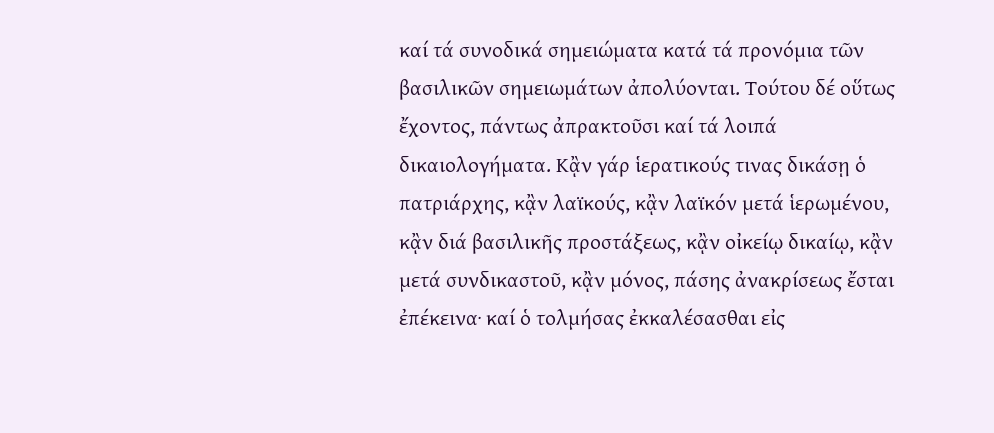καί τά συνοδικά σημειώματα κατά τά προνόμια τῶν βασιλικῶν σημειωμάτων ἀπολύονται. Τούτου δέ οὕτως ἔχοντος, πάντως ἀπρακτοῦσι καί τά λοιπά δικαιολογήματα. Κᾂν γάρ ἱερατικούς τινας δικάσῃ ὁ πατριάρχης, κᾂν λαϊκούς, κᾂν λαϊκόν μετά ἱερωμένου, κᾂν διά βασιλικῆς προστάξεως, κᾂν οἰκείῳ δικαίῳ, κᾂν μετά συνδικαστοῦ, κᾂν μόνος, πάσης ἀνακρίσεως ἔσται ἐπέκεινα∙ καί ὁ τολμήσας ἐκκαλέσασθαι εἰς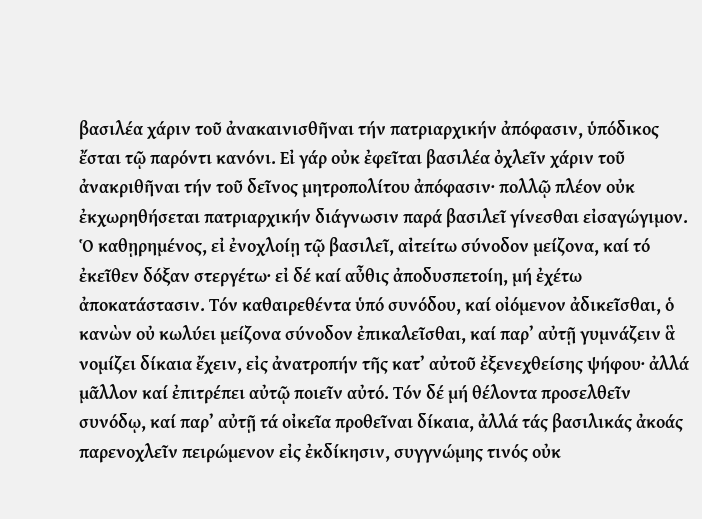βασιλέα χάριν τοῦ ἀνακαινισθῆναι τήν πατριαρχικήν ἀπόφασιν, ὑπόδικος ἔσται τῷ παρόντι κανόνι. Εἰ γάρ οὐκ ἐφεῖται βασιλέα ὀχλεῖν χάριν τοῦ ἀνακριθῆναι τήν τοῦ δεῖνος μητροπολίτου ἀπόφασιν∙ πολλῷ πλέον οὐκ ἐκχωρηθήσεται πατριαρχικήν διάγνωσιν παρά βασιλεῖ γίνεσθαι εἰσαγώγιμον. Ὁ καθῃρημένος, εἰ ἐνοχλοίῃ τῷ βασιλεῖ, αἰτείτω σύνοδον μείζονα, καί τό ἐκεῖθεν δόξαν στεργέτω∙ εἰ δέ καί αὖθις ἀποδυσπετοίη, μή ἐχέτω ἀποκατάστασιν. Τόν καθαιρεθέντα ὑπό συνόδου, καί οἰόμενον ἀδικεῖσθαι, ὁ κανὼν οὐ κωλύει μείζονα σύνοδον ἐπικαλεῖσθαι, καί παρ’ αὐτῇ γυμνάζειν ἃ νομίζει δίκαια ἔχειν, εἰς ἀνατροπήν τῆς κατ’ αὐτοῦ ἐξενεχθείσης ψήφου∙ ἀλλά μᾶλλον καί ἐπιτρέπει αὐτῷ ποιεῖν αὐτό. Τόν δέ μή θέλοντα προσελθεῖν συνόδῳ, καί παρ’ αὐτῇ τά οἰκεῖα προθεῖναι δίκαια, ἀλλά τάς βασιλικάς ἀκοάς παρενοχλεῖν πειρώμενον εἰς ἐκδίκησιν, συγγνώμης τινός οὐκ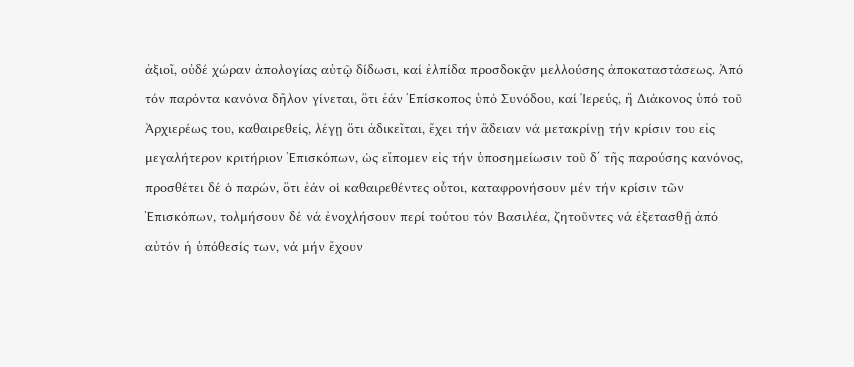ἀξιοῖ, οὐδέ χώραν ἀπολογίας αὐτῷ δίδωσι, καί ἐλπίδα προσδοκᾷν μελλούσης ἀποκαταστάσεως. Ἀπό τόν παρόντα κανόνα δῆλον γίνεται, ὅτι ἐάν Ἐπίσκοπος ὑπό Συνόδου, καί Ἱερεύς, ἤ Διάκονος ὑπό τοῦ Ἀρχιερέως του, καθαιρεθείς, λέγῃ ὅτι ἀδικεῖται, ἔχει τήν ἄδειαν νά μετακρίνῃ τήν κρίσιν του εἰς μεγαλήτερον κριτήριον Ἐπισκόπων, ὡς εἴπομεν εἰς τήν ὑποσημείωσιν τοῦ δ΄ τῆς παρούσης κανόνος, προσθέτει δέ ὁ παρών, ὅτι ἐάν οἱ καθαιρεθέντες οὗτοι, καταφρονήσουν μέν τήν κρίσιν τῶν Ἐπισκόπων, τολμήσουν δέ νά ἐνοχλήσουν περί τούτου τόν Βασιλέα, ζητοῦντες νά ἐξετασθῇ ἀπό αὐτόν ἡ ὑπόθεσίς των, νά μήν ἔχουν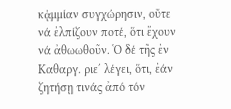κᾀμμίαν συγχώρησιν, οὔτε νά ἐλπίζουν ποτέ, ὅτι ἔχουν νά ἀθωωθοῦν. Ὁ δέ τῆς ἐν Καθαργ. ριε΄ λέγει, ὅτι, ἐάν ζητήσῃ τινάς ἀπό τόν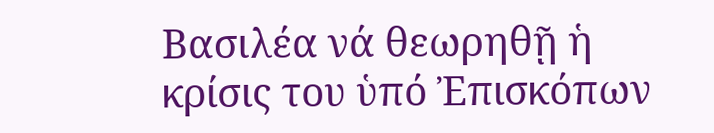Βασιλέα νά θεωρηθῇ ἡ κρίσις του ὑπό Ἐπισκόπων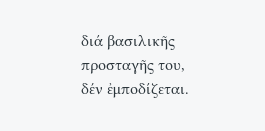διά βασιλικῆς προσταγῆς του, δέν ἐμποδίζεται.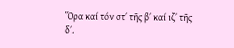Ὅρα καί τόν στ΄ τῆς β΄ καί ιζ΄ τῆς δ΄.